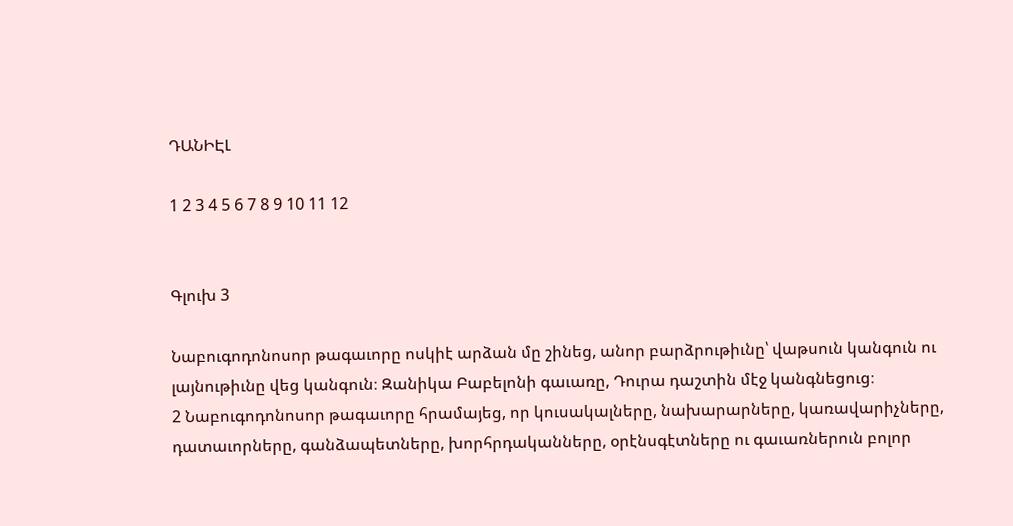ԴԱՆԻԷԼ

1 2 3 4 5 6 7 8 9 10 11 12


Գլուխ 3

Նաբուգոդոնոսոր թագաւորը ոսկիէ արձան մը շինեց, անոր բարձրութիւնը՝ վաթսուն կանգուն ու լայնութիւնը վեց կանգուն։ Զանիկա Բաբելոնի գաւառը, Դուրա դաշտին մէջ կանգնեցուց։
2 Նաբուգոդոնոսոր թագաւորը հրամայեց, որ կուսակալները, նախարարները, կառավարիչները, դատաւորները, գանձապետները, խորհրդականները, օրէնսգէտները ու գաւառներուն բոլոր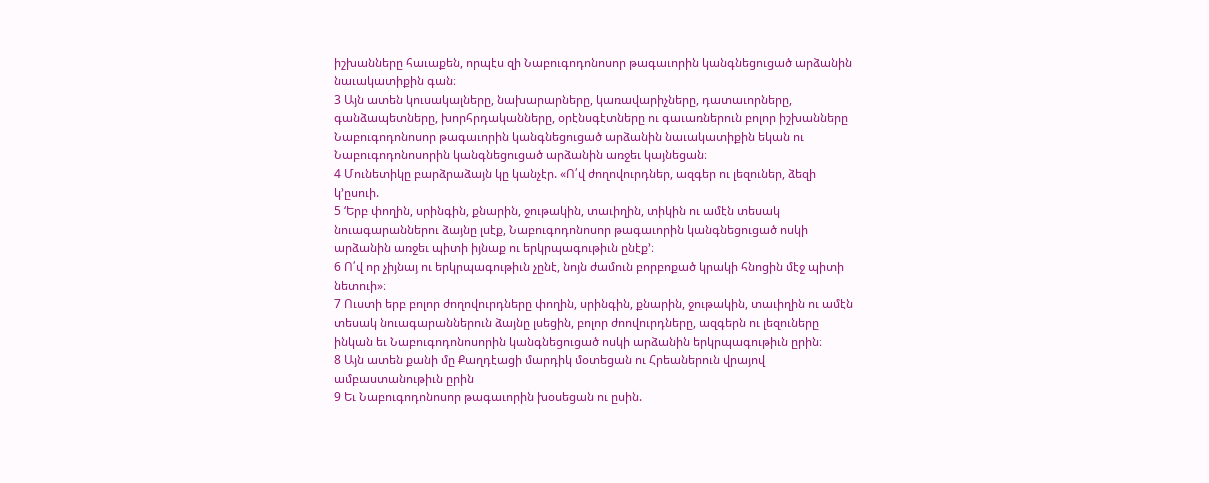իշխանները հաւաքեն, որպէս զի Նաբուգոդոնոսոր թագաւորին կանգնեցուցած արձանին նաւակատիքին գան։
3 Այն ատեն կուսակալները, նախարարները, կառավարիչները, դատաւորները, գանձապետները, խորհրդականները, օրէնսգէտները ու գաւառներուն բոլոր իշխանները Նաբուգոդոնոսոր թագաւորին կանգնեցուցած արձանին նաւակատիքին եկան ու Նաբուգոդոնոսորին կանգնեցուցած արձանին առջեւ կայնեցան։
4 Մունետիկը բարձրաձայն կը կանչէր. «Ո՛վ ժողովուրդներ, ազգեր ու լեզուներ, ձեզի կ’ըսուի.
5 ‘Երբ փողին, սրինգին, քնարին, ջութակին, տաւիղին, տիկին ու ամէն տեսակ նուագարաններու ձայնը լսէք, Նաբուգոդոնոսոր թագաւորին կանգնեցուցած ոսկի արձանին առջեւ պիտի իյնաք ու երկրպագութիւն ընէք’։
6 Ո՛վ որ չիյնայ ու երկրպագութիւն չընէ, նոյն ժամուն բորբոքած կրակի հնոցին մէջ պիտի նետուի»։
7 Ուստի երբ բոլոր ժողովուրդները փողին, սրինգին, քնարին, ջութակին, տաւիղին ու ամէն տեսակ նուագարաններուն ձայնը լսեցին, բոլոր ժոովուրդները, ազգերն ու լեզուները ինկան եւ Նաբուգոդոնոսորին կանգնեցուցած ոսկի արձանին երկրպագութիւն ըրին։
8 Այն ատեն քանի մը Քաղդէացի մարդիկ մօտեցան ու Հրեաներուն վրայով ամբաստանութիւն ըրին
9 Եւ Նաբուգոդոնոսոր թագաւորին խօսեցան ու ըսին.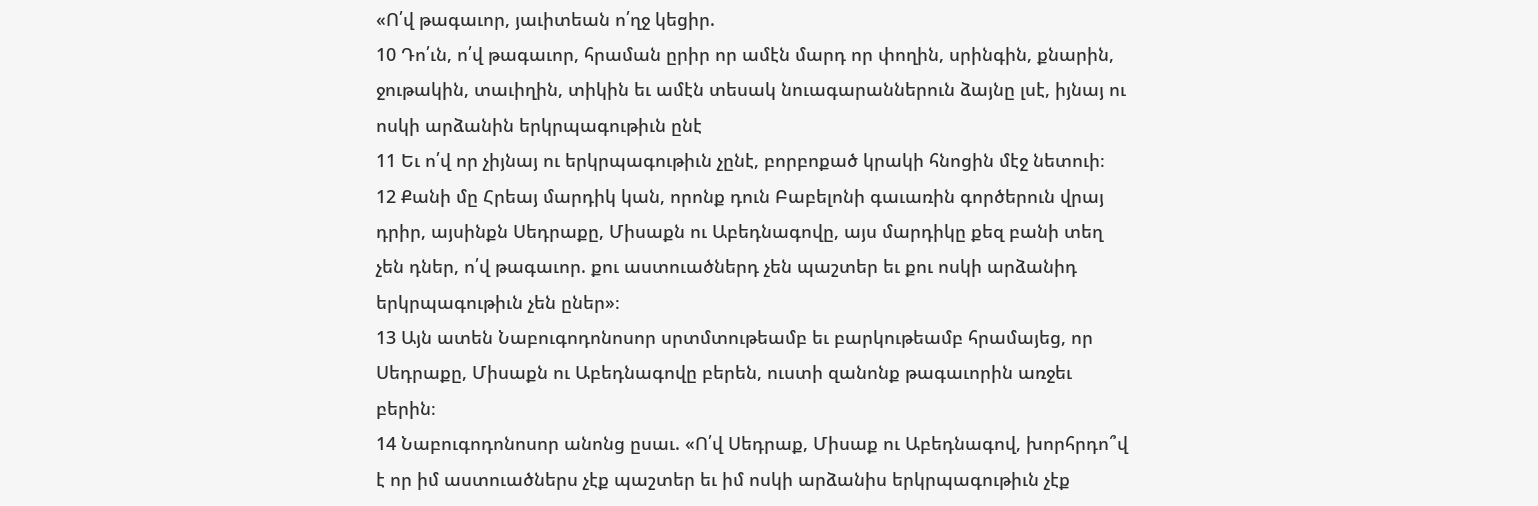«Ո՛վ թագաւոր, յաւիտեան ո՛ղջ կեցիր.
10 Դո՛ւն, ո՛վ թագաւոր, հրաման ըրիր որ ամէն մարդ որ փողին, սրինգին, քնարին, ջութակին, տաւիղին, տիկին եւ ամէն տեսակ նուագարաններուն ձայնը լսէ, իյնայ ու ոսկի արձանին երկրպագութիւն ընէ
11 Եւ ո՛վ որ չիյնայ ու երկրպագութիւն չընէ, բորբոքած կրակի հնոցին մէջ նետուի։
12 Քանի մը Հրեայ մարդիկ կան, որոնք դուն Բաբելոնի գաւառին գործերուն վրայ դրիր, այսինքն Սեդրաքը, Միսաքն ու Աբեդնագովը, այս մարդիկը քեզ բանի տեղ չեն դներ, ո՛վ թագաւոր. քու աստուածներդ չեն պաշտեր եւ քու ոսկի արձանիդ երկրպագութիւն չեն ըներ»։
13 Այն ատեն Նաբուգոդոնոսոր սրտմտութեամբ եւ բարկութեամբ հրամայեց, որ Սեդրաքը, Միսաքն ու Աբեդնագովը բերեն, ուստի զանոնք թագաւորին առջեւ բերին։
14 Նաբուգոդոնոսոր անոնց ըսաւ. «Ո՛վ Սեդրաք, Միսաք ու Աբեդնագով, խորհրդո՞վ է որ իմ աստուածներս չէք պաշտեր եւ իմ ոսկի արձանիս երկրպագութիւն չէք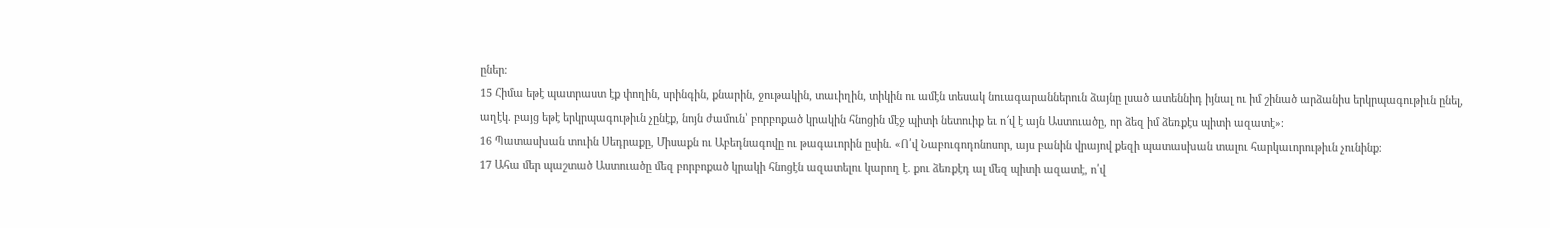ըներ։
15 Հիմա եթէ պատրաստ էք փողին, սրինգին, քնարին, ջութակին, տաւիղին, տիկին ու ամէն տեսակ նուագարաններուն ձայնը լսած ատեննիդ իյնալ ու իմ շինած արձանիս երկրպագութիւն ընել, աղէկ. բայց եթէ երկրպագութիւն չընէք, նոյն ժամուն՝ բորբոքած կրակին հնոցին մէջ պիտի նետուիք եւ ո՜վ է այն Աստուածը, որ ձեզ իմ ձեռքէս պիտի ազատէ»։
16 Պատասխան տուին Սեդրաքը, Միսաքն ու Աբեդնագովը ու թագաւորին ըսին. «Ո՛վ Նաբուգոդոնոսոր, այս բանին վրայով քեզի պատասխան տալու հարկաւորութիւն չունինք։
17 Ահա մեր պաշտած Աստուածը մեզ բորբոքած կրակի հնոցէն ազատելու կարող է. քու ձեռքէդ ալ մեզ պիտի ազատէ, ո՛վ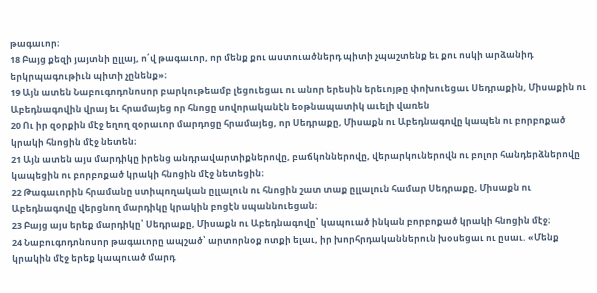թագաւոր։
18 Բայց քեզի յայտնի ըլլայ, ո՛վ թագաւոր, որ մենք քու աստուածներդ պիտի չպաշտենք եւ քու ոսկի արձանիդ երկրպագութիւն պիտի չընենք»։
19 Այն ատեն Նաբուգոդոնոսոր բարկութեամբ լեցուեցաւ ու անոր երեսին երեւոյթը փոխուեցաւ Սեդրաքին, Միսաքին ու Աբեդնագովին վրայ եւ հրամայեց որ հնոցը սովորականէն եօթնապատիկ աւելի վառեն
20 Ու իր զօրքին մէջ եղող զօրաւոր մարդոցը հրամայեց, որ Սեդրաքը, Միսաքն ու Աբեդնագովը կապեն ու բորբոքած կրակի հնոցին մէջ նետեն։
21 Այն ատեն այս մարդիկը իրենց անդրավարտիքներովը, բաճկոններովը, վերարկուներովն ու բոլոր հանդերձներովը կապեցին ու բորբոքած կրակի հնոցին մէջ նետեցին։
22 Թագաւորին հրամանը ստիպողական ըլլալուն ու հնոցին շատ տաք ըլլալուն համար Սեդրաքը, Միսաքն ու Աբեդնագովը վերցնող մարդիկը կրակին բոցէն սպաննուեցան։
23 Բայց այս երեք մարդիկը՝ Սեդրաքը, Միսաքն ու Աբեդնագովը՝ կապուած ինկան բորբոքած կրակի հնոցին մէջ։
24 Նաբուգոդոնոսոր թագաւորը ապշած՝ արտորնօք ոտքի ելաւ, իր խորհրդականներուն խօսեցաւ ու ըսաւ. «Մենք կրակին մէջ երեք կապուած մարդ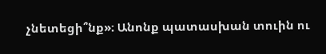չնետեցի՞նք»։ Անոնք պատասխան տուին ու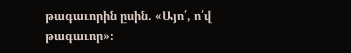թագաւորին ըսին. «Այո՛, ո՛վ թագաւոր»։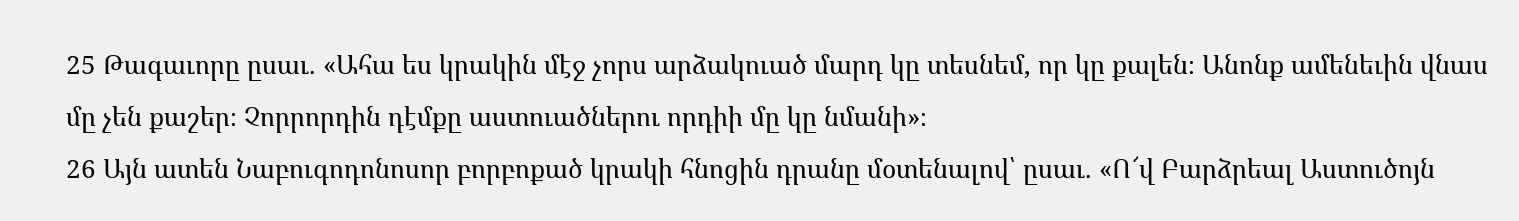25 Թագաւորը ըսաւ. «Ահա ես կրակին մէջ չորս արձակուած մարդ կը տեսնեմ, որ կը քալեն։ Անոնք ամենեւին վնաս մը չեն քաշեր։ Չորրորդին դէմքը աստուածներու որդիի մը կը նմանի»։
26 Այն ատեն Նաբուգոդոնոսոր բորբոքած կրակի հնոցին դրանը մօտենալով՝ ըսաւ. «Ո՜վ Բարձրեալ Աստուծոյն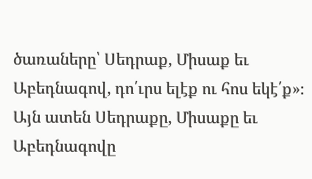ծառաները՝ Սեդրաք, Միսաք եւ Աբեդնագով, դո՛ւրս ելէք ու հոս եկէ՛ք»։ Այն ատեն Սեդրաքը, Միսաքը եւ Աբեդնագովը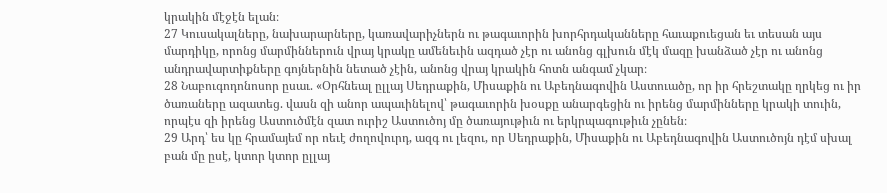կրակին մէջէն ելան։
27 Կուսակալները, նախարարները, կառավարիչներն ու թագաւորին խորհրդականները հաւաքուեցան եւ տեսան այս մարդիկը, որոնց մարմիններուն վրայ կրակը ամենեւին ազդած չէր ու անոնց գլխուն մէկ մազը խանձած չէր ու անոնց անդրավարտիքները գոյներնին նետած չէին, անոնց վրայ կրակին հոտն անգամ չկար։
28 Նաբուգոդոնոսոր ըսաւ. «Օրհնեալ ըլլայ Սեդրաքին, Միսաքին ու Աբեդնագովին Աստուածը, որ իր հրեշտակը ղրկեց ու իր ծառաները ազատեց. վասն զի անոր ապաւինելով՝ թագաւորին խօսքը անարգեցին ու իրենց մարմինները կրակի տուին, որպէս զի իրենց Աստուծմէն զատ ուրիշ Աստուծոյ մը ծառայութիւն ու երկրպագութիւն չընեն։
29 Արդ՝ ես կը հրամայեմ որ ոեւէ ժողովուրդ, ազգ ու լեզու, որ Սեդրաքին, Միսաքին ու Աբեդնագովին Աստուծոյն դէմ սխալ բան մը ըսէ, կտոր կտոր ըլլայ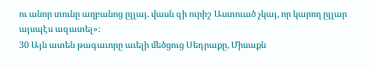ու անոր տունը աղբանոց ըլլայ. վասն զի ուրիշ Աստուած չկայ, որ կարող ըլլար այսպէս ազատել»։
30 Այն ատեն թագաւորը աւելի մեծցուց Սեդրաքը, Միսաքն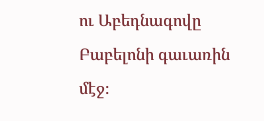ու Աբեդնագովը Բաբելոնի գաւառին մէջ։